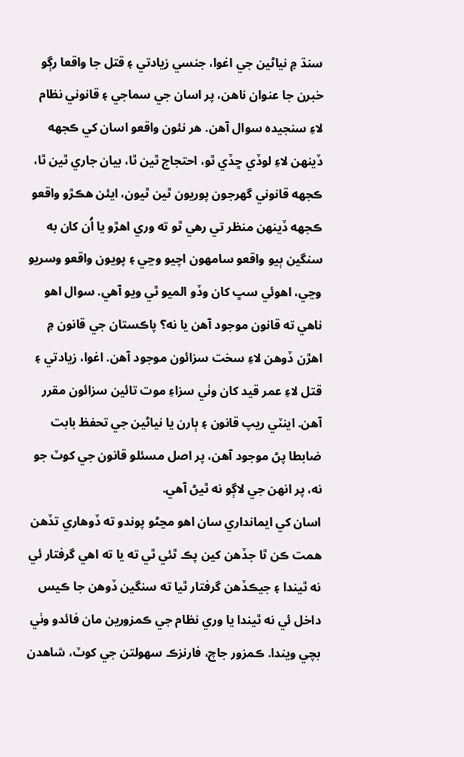سنڌ ۾ نياڻين جي اغوا، جنسي زيادتي ۽ قتل جا واقعا رڳو خبرن جا عنوان ناهن، پر اسان جي سماجي ۽ قانوني نظام لاءِ سنجيده سوال آهن. هر نئون واقعو اسان کي ڪجهه ڏينهن لاءِ لوڏي ڇڏي ٿو، احتجاج ٿين ٿا، بيان جاري ٿين ٿا، ڪجھه قانوني گھرجون پوريون ٿين ٿيون، ايئن ھڪڙو واقعو ڪجھه ڏينھن منظر تي رھي ٿو ته وري اھڙو يا اُن کان به سنگين ٻيو واقعو سامھون اچيو وڃي ۽ پويون واقعو وسريو وڃي، اهوئي سڀ کان وڏو الميو ٿي ويو آهي. سوال اهو ناهي ته قانون موجود آهن يا نه؟ پاڪستان جي قانون ۾ اهڙن ڏوهن لاءِ سخت سزائون موجود آهن. اغوا، زيادتي ۽ قتل لاءِ عمر قيد کان وٺي سزاءِ موت تائين سزائون مقرر آهن. اينٽي ريپ قانون ۽ ٻارن يا نياڻين جي تحفظ بابت ضابطا پڻ موجود آهن، پر اصل مسئلو قانون جي کوٽ جو نه، پر انھن جي لاڳو نه ٿيڻ آهي.
اسان کي ايمانداري سان اهو مڃڻو پوندو ته ڏوهاري تڏهن همت ڪن ٿا جڏهن کين پڪ ٿئي ٿي ته يا ته اهي گرفتار ئي نه ٿيندا ۽ جيڪڏهن گرفتار ٿيا ته سنگين ڏوھن جا ڪيس داخل ئي نه ٿيندا يا وري نظام جي ڪمزورين مان فائدو وٺي بچي ويندا. ڪمزور جاچ، فارنزڪ سهولتن جي کوٽ، شاهدن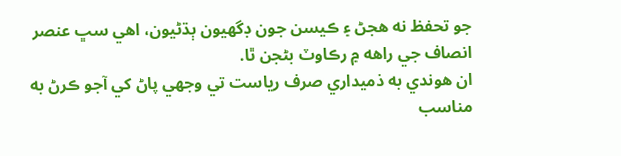جو تحفظ نه هجڻ ۽ ڪيسن جون ڊگهيون ٻڌڻيون، اهي سڀ عنصر انصاف جي راهه ۾ رڪاوٽ بڻجن ٿا.
ان هوندي به ذميداري صرف رياست تي وجهي پاڻ کي آجو ڪرڻ به مناسب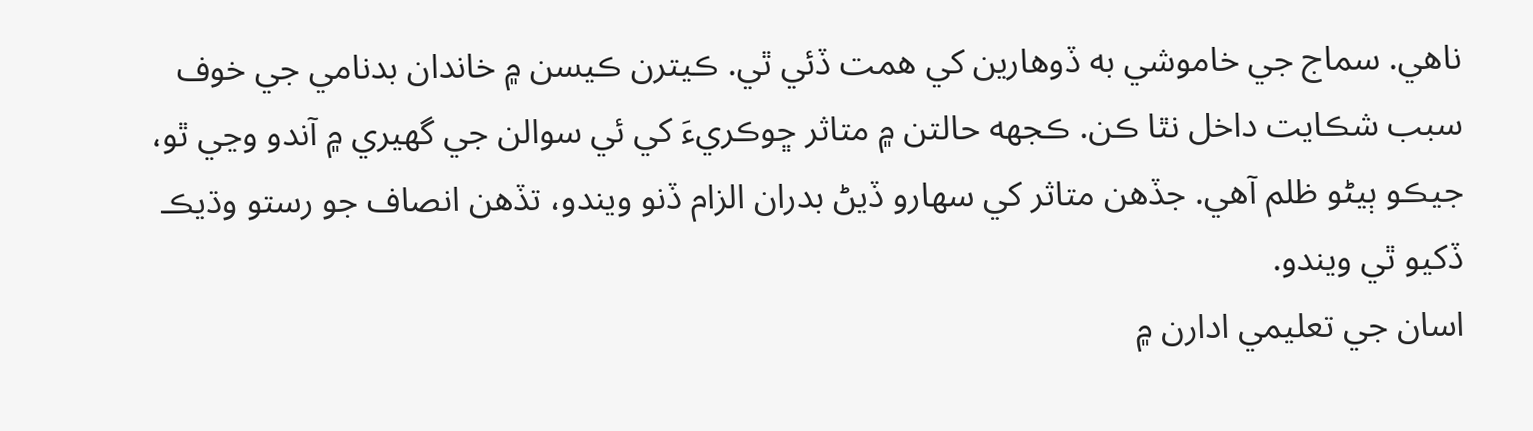ناهي. سماج جي خاموشي به ڏوهارين کي همت ڏئي ٿي. ڪيترن ڪيسن ۾ خاندان بدنامي جي خوف سبب شڪايت داخل نٿا ڪن. ڪجهه حالتن ۾ متاثر ڇوڪريءَ کي ئي سوالن جي گهيري ۾ آندو وڃي ٿو، جيڪو ٻيڻو ظلم آهي. جڏهن متاثر کي سهارو ڏيڻ بدران الزام ڏنو ويندو، تڏهن انصاف جو رستو وڌيڪ ڏکيو ٿي ويندو.
اسان جي تعليمي ادارن ۾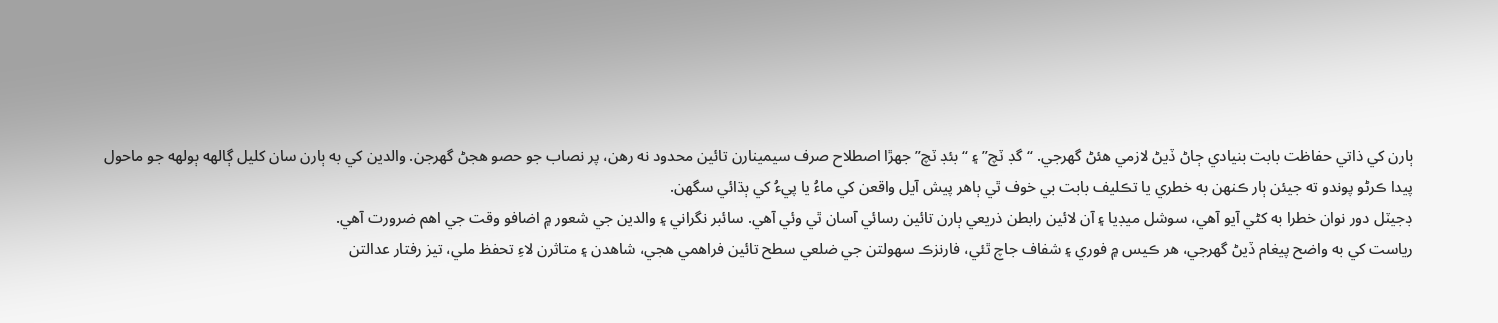ٻارن کي ذاتي حفاظت بابت بنيادي ڄاڻ ڏيڻ لازمي هئڻ گهرجي. “گڊ ٽچ” ۽ “بئڊ ٽچ” جهڙا اصطلاح صرف سيمينارن تائين محدود نه رهن، پر نصاب جو حصو هجڻ گهرجن. والدين کي به ٻارن سان کليل ڳالهه ٻولهه جو ماحول پيدا ڪرڻو پوندو ته جيئن ٻار ڪنهن به خطري يا تڪليف بابت بي خوف ٿي ٻاھر پيش آيل واقعن کي ماءُ يا پيءُ کي ٻڌائي سگهن.
ڊجيٽل دور نوان خطرا به کڻي آيو آهي، سوشل ميڊيا ۽ آن لائين رابطن ذريعي ٻارن تائين رسائي آسان ٿي وئي آهي. سائبر نگراني ۽ والدين جي شعور ۾ اضافو وقت جي اهم ضرورت آهي.
رياست کي به واضح پيغام ڏيڻ گهرجي، ھر ڪيس ۾ فوري ۽ شفاف جاچ ٿئي، فارنزڪ سهولتن جي ضلعي سطح تائين فراهمي ھجي، شاهدن ۽ متاثرن لاءِ تحفظ ملي، تيز رفتار عدالتن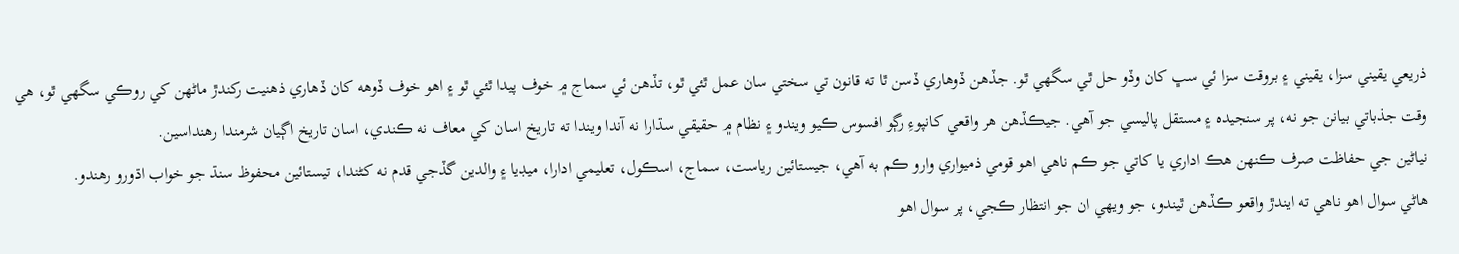ذريعي يقيني سزا، يقيني ۽ بروقت سزا ئي سڀ کان وڏو حل ٿي سگھي ٿو. جڏهن ڏوهاري ڏسن ٿا ته قانون تي سختي سان عمل ٿئي ٿو، تڏهن ئي سماج ۾ خوف پيدا ٿئي ٿو ۽ اهو خوف ڏوهه کان ڏھاري ذھنيت رکندڙ ماڻھن کي روڪي سگھي ٿو، ھي وقت جذباتي بيانن جو نه، پر سنجيده ۽ مستقل پاليسي جو آهي. جيڪڏهن هر واقعي کانپوءِ رڳو افسوس ڪيو ويندو ۽ نظام ۾ حقيقي سڌارا نه آندا ويندا ته تاريخ اسان کي معاف نه ڪندي، اسان تاريخ اڳيان شرمندا رھنداسين.
نياڻين جي حفاظت صرف ڪنهن هڪ اداري يا کاتي جو ڪم ناهي اهو قومي ذميواري وارو ڪم به آهي، جيستائين رياست، سماج، اسڪول، تعليمي ادارا، ميڊيا ۽ والدين گڏجي قدم نه کڻندا، تيستائين محفوظ سنڌ جو خواب اڌورو رهندو.
هاڻي سوال اهو ناهي ته ايندڙ واقعو ڪڏهن ٿيندو، جو ويھي ان جو انتظار ڪجي، پر سوال اهو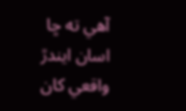آهي ته ڇا اسان ايندڙ واقعي کان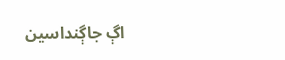اڳ جاڳنداسين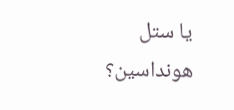يا ستل ھونداسين؟